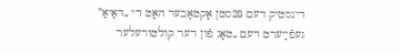דינסטיק דעם 28סטן אָקטאָבער האָט די „דאַיאַ‟ געפֿײַערט דעם „טאָג פֿון דער קולטורעלער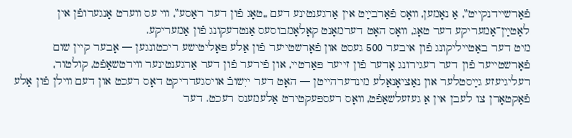פֿאַרשיידנקייט‟, אַ נאָמען, װאָס פֿאַרבײַט אין אַרגענטינע דעם „טאָג פֿון דער ראַסע‟, װי עס װערט אָנגערופֿן אין לאַטײַן־אַמעריקע דער טאָג, װאָס האָט דערמאָנט קאָלאָמבוסעס אַנטדעקונג פֿון אַמעריקע.
מיט דער באַטייליקונג פֿון איבער 500 געסט און פֿאָרשטייער פֿון אַלע פּאָליטישע ריכטונגען — אָבער קיין שום פֿאָרשטייער פֿון דער רעגירונג אָדער פֿון זייער פּאַרטיי, און פֿירער פֿון דער אַרגענטינער װירטשאַפֿט, קולטור, רעליגיעזע גײַסטלער און נאַציאָנאַלע מינדערהייטן — האָט דער ייִשובֿ אויסגעדריקט דאָס רעכט און דעם װילן פֿון אַלע פֿאַקטאָרן צו לעבן אין אַ געזעלשאַפֿט, װאָס רעספּעקטירט אַלעמענס רעכט. דער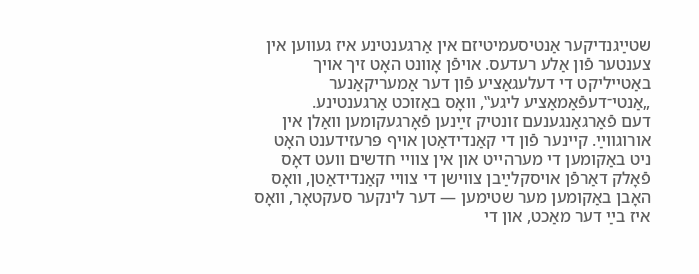שטײַגנדיקער אַנטיסעמיטיזם אין אַרגענטינע איז געװען אין צענטער פֿון אַלע רעדעס. אויפֿן אָװנט האָט זיך אויך באַטייליקט די דעלעגאַציע פֿון דער אַמעריקאַנער „אַנטי־דעפֿאַמאַציע ליגע‟, װאָס באַזוכט אַרגענטינע.
דעם פֿאַרגאַנגענעם זונטיק זײַנען פֿאָרגעקומען װאַלן אין אורוגװײַ. קיינער פֿון די קאַנדידאַטן אויף פּרעזידענט האָט ניט באַקומען די מערהײט און אין צװיי חדשים װעט דאָס פֿאָלק דאַרפֿן אויסקלײַבן צװישן די צװיי קאַנדידאַטן, װאָס האָבן באַקומען מער שטימען — דער לינקער סעקטאָר, װאָס איז בײַ דער מאַכט, און די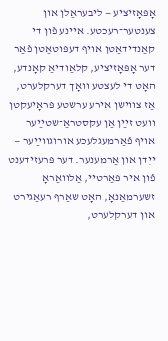אָפּאָזיציע — ליבעראַלן און צענטער־רעכטע. איינע פֿון די קאַנדידאַטן אויף דעפּוטאַטן פֿאַר דער אָפּאָזיציע, קלאַודיאַ קאָנדע, האָט די לעצטע װאָך דערקלערט, אַז צװישן אירע ערשטע פּראָיעקטן װעט זײַן אַן עקסטראַ־שטײַער אויף פֿאַרמעגלעכע אורוגװײַער — ייִדן און אַרמענער. דער פּרעזידענט פֿון איר פּאַרטיי, אַלװאַראָ זשערמאַנאָ, האָט שאַרף רעאַגירט און דערקלערט,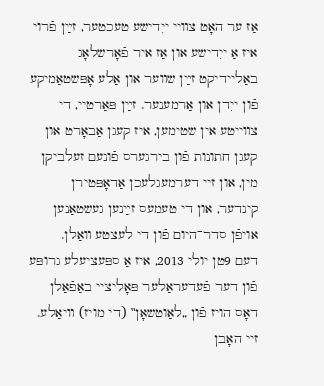אַז ער האָט צװיי ייִדישע טעכטער, זײַן פֿרוי איז אַ ייִדישע און אַז איר פֿאָרשלאָג באַליידיקט זײַן שװער און אַלע אָפּשטאַמיקע פֿון ייִדן און אַרמענער. זײַן פּאַרטיי, די צװייטע אין שטימען, איז קעגן אַבאָרט און קעגן חתונות פֿון בירגערס פֿונעם זעלביקן מין, און זיי דערמעגלעכן אַדאָפּטירן קינדער, און די טעמעס זײַנען געשטאַנען אויפֿן סדר־היום פֿון די לעצטע װאַלן.
דעם 9טן יולי 2013, איז אַ ספּעציעלע גרופּע פֿון דער פֿעדעראַלער פּאָליציי באַפֿאַלן דאָס הויז פֿון „לאַוטשאָן‟ (די מויז) װיאַלע. זיי האָבן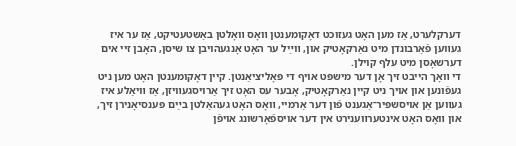דערקלערט, אַז מען האָט געזוכט דאָקומענטן װאָס װאָלטן באַשטעטיקט, אַז ער איז געװען פֿאַרבונדן מיט נאַרקאָטיק און, װײַל ער האָט אָנגעהויבן צו שיסן, האָבן זיי אים דערשאָסן מיט עלף קוילן.
די װאָך הייבט זיך אָן דער מישפּט אויף די פּאָליציאַנטן. קיין דאָקומענטן האָט מען ניט געפֿונען און אויך ניט קיין נאַרקאָטיק, אָבער עס האָט זיך אַרויסגעװיזן, אַז װיאַלע איז געװען אַן אויסשפּיר־אַגענט פֿון דער אַרמיי, װאָס האָט געהאַלטן בײַם פּענסיאָנירן זיך, און װאָס האָט אינטערװענירט אין דער אויספֿאָרשונג אויפֿן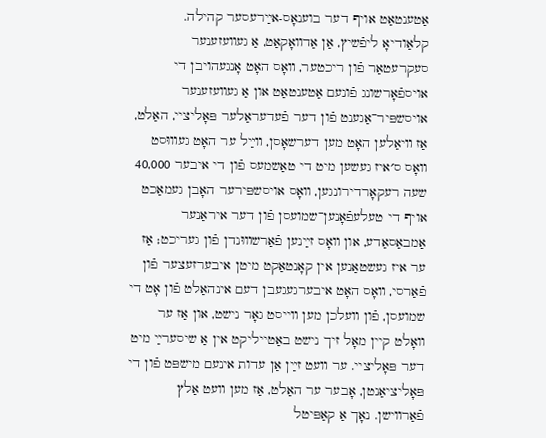אַטענטאַט אויף דער בוענאָס-אײַרעסער קהילה.
קלאַודיאָ ליפֿשיץ, אַן אַדװאָקאַט, אַ געװעזענער סעקרעטאַר פֿון ריכטער, װאָס האָט אָנגעהויבן די אויספֿאָרשונג פֿונעם אַטענטאַט און אַ געװעזענער אויסשפּיר־אַגענט פֿון דער פֿעדעראַלער פּאָליציי, האַלט, אַז װיאַלען האָט מען דערשאָסן, װײַל ער האָט געװוּסט װאָס ס׳איז געשען מיט די טאַשמעס פֿון די איבער 40,000 שעה רעקאָרדירונגען, װאָס אויסשפּירער האָבן געמאַכט אויף די טעלעפֿאָנען־שמועסן פֿון דער איראַנער אַמבאַסאַדע, און װאָס זײַנען פֿאַרשװוּנדן פֿון געריכט; אַז ער איז געשטאַנען אין קאָנטאַקט מיטן איבערזעצער פֿון פֿאַרסי, װאָס האָט איבערגעגעבן דעם אינהאַלט פֿון אָט די שמועסן, פֿון װעלכן מען װייסט גאָר נישט, און אַז ער װאָלט קיין מאָל זיך נישט באַטייליקט אין אַ שיסערײַ מיט דער פּאָליציי. ער װעט זײַן אַן עדות אינעם מישפּט פֿון די פּאָליציאַנטן, אָבער ער האַלט, אַז מען װעט אַלץ פֿאַרװישן. נאָך אַ קאַפּיטל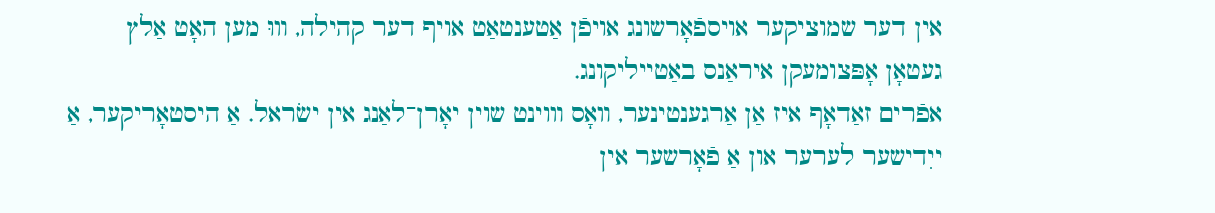אין דער שמוציקער אויספֿאָרשונג אויפֿן אַטענטאַט אויף דער קהילה, װוּ מען האָט אַלץ געטאָן אָפּצומעקן איראַנס באַטייליקונג.
אפֿרים זאַדאָף איז אַן אַרגענטינער, װאָס װוינט שוין יאָרן־לאַנג אין ישׂראל. אַ היסטאָריקער, אַ ייִדישער לערער און אַ פֿאָרשער אין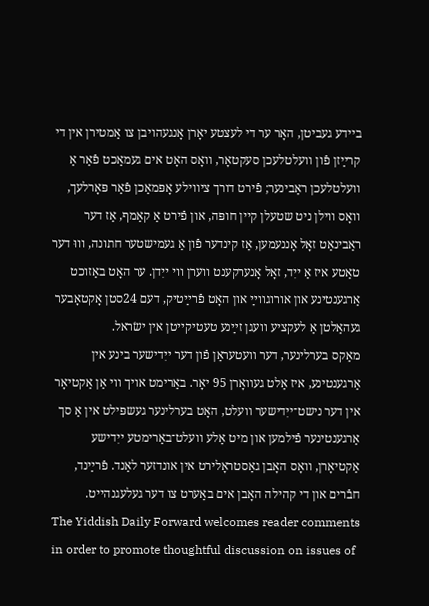ביידע געביטן, האָר ער די לעצטע יאָרן אָנגעהויבן צו אַמטירן אין די קרײַזן פֿון װעלטלעכן סעקטאָר, װאָס האָט אים געמאַכט פֿאַר אַ װעלטלעכן ראַבינער; פֿירט דורך ציװילע אָפּמאַכן פֿאַר פּאָרלעך, װאָס װילן ניט שטעלן קיין חופּה, און פֿירט אַ קאַמף, אַז דער ראַבינאַט זאָל אָננעמען, אַז קינדער פֿון אַ געמישטער חתונה, וווּ דער טאַטע איז אַ ייִד, זאָל אָנערקענט װערן װי ייִדן. ער האָט באַזוכט אַרגענטינע און אורוגװײַ און האָט פֿרײַטיק, דעם 24סטן אָקטאָבער געהאַלטן אַ לעקציע װעגן זײַנע טעטיקייטן אין ישׂראל.
מאַקס בערלינער, דער װעטעראַן פֿון דער ייִדישער בינע אין אַרגענטינע, איז אַלט געװאָרן 95 יאָר. באַרימט אויך װי אַן אַקטיאָר אין דער נישט־ייִדישער װעלט, האָט בערלינער געשפּילט אין אַ סך אַרגענטינער פֿילמען און מיט אַלע װעלט־באַרימטע ייִדישע אַקטיאָרן, װאָס האָבן גאַסטראָלירט אין אונדזער לאַנד. פֿרײַנד, חבֿרים און די קהילה האָבן אים באַערט צו דער געלעגנהייט.
The Yiddish Daily Forward welcomes reader comments in order to promote thoughtful discussion on issues of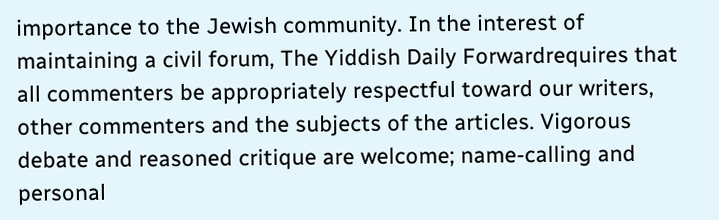importance to the Jewish community. In the interest of maintaining a civil forum, The Yiddish Daily Forwardrequires that all commenters be appropriately respectful toward our writers, other commenters and the subjects of the articles. Vigorous debate and reasoned critique are welcome; name-calling and personal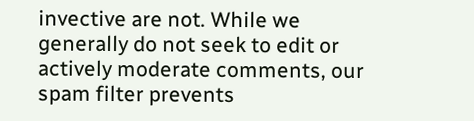invective are not. While we generally do not seek to edit or actively moderate comments, our spam filter prevents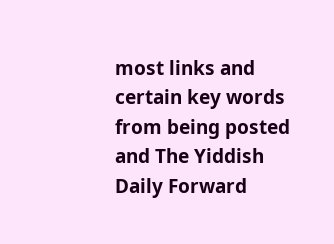most links and certain key words from being posted and The Yiddish Daily Forward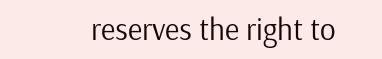reserves the right to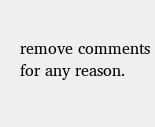remove comments for any reason.